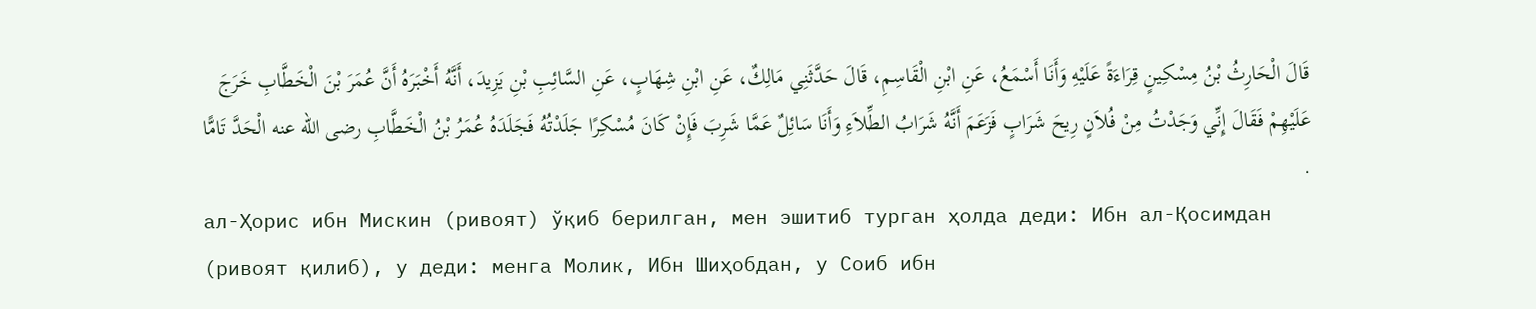قَالَ الْحَارِثُ بْنُ مِسْكِينٍ قِرَاءَةً عَلَيْهِ وَأَنَا أَسْمَعُ، عَنِ ابْنِ الْقَاسِمِ، قَالَ حَدَّثَنِي مَالِكٌ، عَنِ ابْنِ شِهَابٍ، عَنِ السَّائِبِ بْنِ يَزِيدَ، أَنَّهُ أَخْبَرَهُ أَنَّ عُمَرَ بْنَ الْخَطَّابِ خَرَجَ عَلَيْهِمْ فَقَالَ إِنِّي وَجَدْتُ مِنْ فُلاَنٍ رِيحَ شَرَابٍ فَزَعَمَ أَنَّهُ شَرَابُ الطِّلاَءِ وَأَنَا سَائِلٌ عَمَّا شَرِبَ فَإِنْ كَانَ مُسْكِرًا جَلَدْتُهُ فَجَلَدَهُ عُمَرُ بْنُ الْخَطَّابِ رضى الله عنه الْحَدَّ تَامًّا .
ал-Ҳорис ибн Мискин (ривоят) ўқиб берилган, мен эшитиб турган ҳолда деди: Ибн ал-Қосимдан (ривоят қилиб), у деди: менга Молик, Ибн Шиҳобдан, у Соиб ибн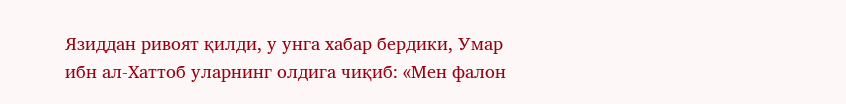Язиддан ривоят қилди, у унга хабар бердики, Умар ибн ал-Хаттоб уларнинг олдига чиқиб: «Мен фалон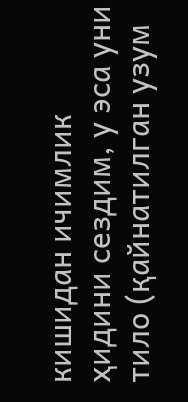кишидан ичимлик ҳидини сездим, у эса уни тило (қайнатилган узум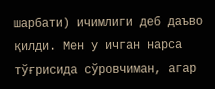шарбати) ичимлиги деб даъво қилди. Мен у ичган нарса тўғрисида сўровчиман, агар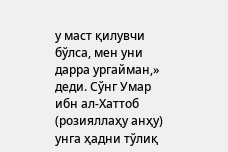у маст қилувчи бўлса, мен уни дарра ургайман,» деди. Сўнг Умар ибн ал-Хаттоб (розияллаҳу анҳу) унга ҳадни тўлиқ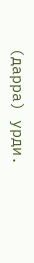(дарра) урди.